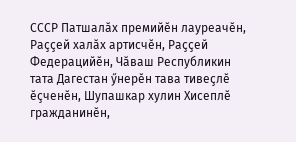СССР Патшалӑх премийӗн лауреачӗн, Раҫҫей халӑх артисчӗн, Раҫҫей Федерацийӗн, Чӑваш Республикин тата Дагестан ӳнерӗн тава тивеҫлӗ ӗҫченӗн, Шупашкар хулин Хисеплӗ гражданинӗн,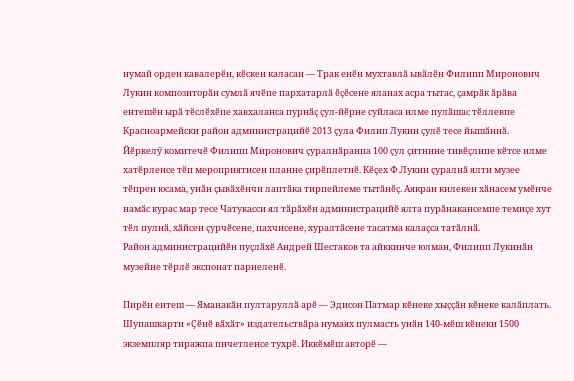нумай орден кавалерӗн, кӗскен каласан — Трак енӗн мухтавлӑ ывӑлӗн Филипп Миронович Лукин композиторӑн сумлӑ ячӗпе пархатарлӑ ӗҫӗсене яланах асра тытас, ҫамрӑк ӑрӑва ентешӗн ырӑ тӗслӗхӗпе хавхаланса пурнӑҫ ҫул-йӗрне суйласа илме пулӑшас тӗллевпе Красноармейски район администрацийӗ 2013 ҫула Филип Лукин ҫулӗ тесе йышӑннӑ.
Йӗркелӳ комитечӗ Филипп Миронович ҫуралнӑранпа 100 ҫул ҫитнине тивӗҫлипе кӗтсе илме хатӗрленсе тӗп мероприятисен планне ҫирӗплетнӗ. Кӗҫех Ф.Лукин ҫуралнӑ ялти музее тӗпрен юсама, унӑн ҫывӑхӗнчи лаптӑка тирпейлеме тытӑнӗҫ. Аякран килекен хӑнасем умӗнче намӑс курас мар тесе Чатукасси ял тӑрӑхӗн администрацийӗ ялта пурӑнакансемпе темиҫе хут тӗл пулнӑ, хӑйсен ҫурчӗсене, пахчисене, хуралтӑсене тасатма калаҫса татӑлнӑ.
Район администрацийӗн пуҫлӑхӗ Андрей Шестаков та айккинче юлман, Филипп Лукинӑн музейне тӗрлӗ экспонат парнеленӗ.

Пирӗн ентеш — Яманакӑн пултаруллӑ арӗ — Эдисон Патмар кӗнеке хыҫҫӑн кӗнеке калӑплать.
Шупашкарти «Ҫӗнӗ вӑхӑт» издательствӑра нумаях пулмасть унӑн 140-мӗш кӗнеки 1500 экземпляр тиражпа пичетленсе тухрӗ. Иккӗмӗш авторӗ —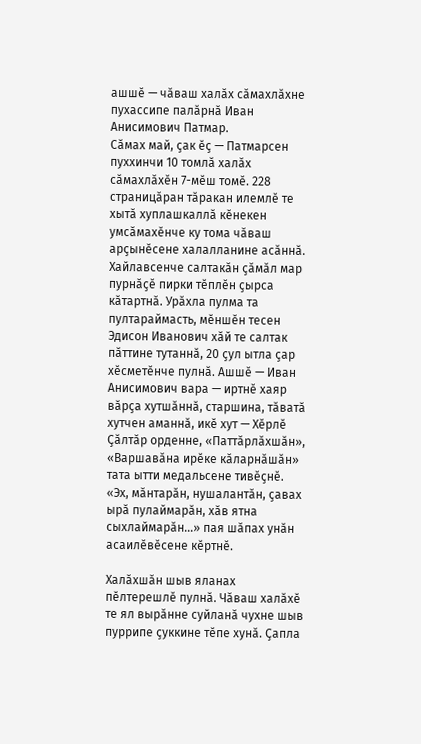ашшӗ — чӑваш халӑх сӑмахлӑхне пухассипе палӑрнӑ Иван Анисимович Патмар.
Сӑмах май, ҫак ӗҫ — Патмарсен пуххинчи 10 томлӑ халӑх сӑмахлӑхӗн 7-мӗш томӗ. 228 страницӑран тӑракан илемлӗ те хытӑ хуплашкаллӑ кӗнекен умсӑмахӗнче ку тома чӑваш арҫынӗсене халалланине асӑннӑ. Хайлавсенче салтакӑн ҫӑмӑл мар пурнӑҫӗ пирки тӗплӗн ҫырса кӑтартнӑ. Урӑхла пулма та пултараймасть, мӗншӗн тесен Эдисон Иванович хӑй те салтак пӑттине тутаннӑ, 20 ҫул ытла ҫар хӗсметӗнче пулнӑ. Ашшӗ — Иван Анисимович вара — иртнӗ хаяр вӑрҫа хутшӑннӑ, старшина, тӑватӑ хутчен аманнӑ, икӗ хут — Хӗрлӗ Ҫӑлтӑр орденне, «Паттӑрлӑхшӑн», «Варшавӑна ирӗке кӑларнӑшӑн» тата ытти медальсене тивӗҫнӗ. «Эх, мӑнтарӑн, нушалантӑн, ҫавах ырӑ пулаймарӑн, хӑв ятна сыхлаймарӑн...» пая шӑпах унӑн асаилӗвӗсене кӗртнӗ.

Халӑхшӑн шыв яланах пӗлтерешлӗ пулнӑ. Чӑваш халӑхӗ те ял вырӑнне суйланӑ чухне шыв пуррипе ҫуккине тӗпе хунӑ. Ҫапла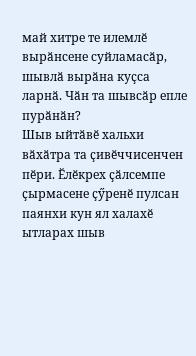май хитре те илемлӗ вырӑнсене суйламасӑр, шывлӑ вырӑна куҫса ларнӑ. Чӑн та шывсӑр епле пурӑнӑн?
Шыв ыйтӑвӗ хальхи вӑхӑтра та ҫивӗччисенчен пӗри. Ӗлӗкрех ҫӑлсемпе ҫырмасене ҫӳренӗ пулсан паянхи кун ял халахӗ ытларах шыв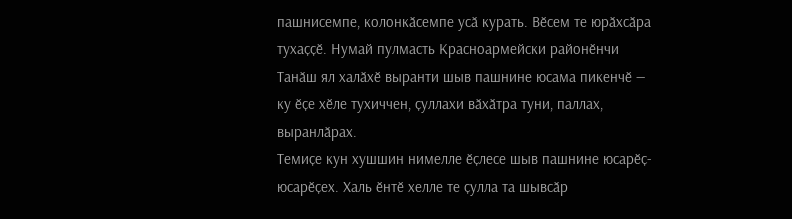пашнисемпе, колонкӑсемпе усӑ курать. Вӗсем те юрӑхсӑра тухаҫҫӗ. Нумай пулмасть Красноармейски районӗнчи Танӑш ял халӑхӗ выранти шыв пашнине юсама пикенчӗ — ку ӗҫе хӗле тухиччен, ҫуллахи вӑхӑтра туни, паллах, выранлӑрах.
Темиҫе кун хушшин нимелле ӗҫлесе шыв пашнине юсарӗҫ-юсарӗҫех. Халь ӗнтӗ хелле те ҫулла та шывсӑр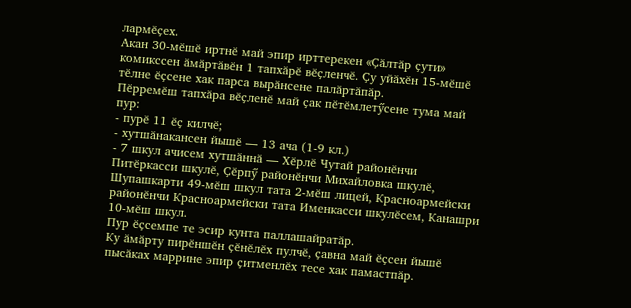лармӗҫех.
Акан 30-мӗшӗ иртнӗ май эпир ирттерекен «Ҫӑлтӑр ҫути» комикссен ӑмӑртӑвӗн 1 тапхӑрӗ вӗҫленчӗ. Ҫу уйӑхӗн 15-мӗшӗ тӗлне ӗҫсене хак парса вырӑнсене палӑртӑпӑр.
Пӗрремӗш тапхӑра вӗҫленӗ май ҫак пӗтӗмлетӳсене тума май пур:
- пурӗ 11 ӗҫ килчӗ;
- хутшӑнакансен йышӗ — 13 ача (1-9 кл.)
- 7 шкул ачисем хутшӑннӑ — Хӗрлӗ Чутай районӗнчи Питӗркасси шкулӗ, Ҫӗрпӳ районӗнчи Михайловка шкулӗ, Шупашкарти 49-мӗш шкул тата 2-мӗш лицей, Красноармейски районӗнчи Красноармейски тата Именкасси шкулӗсем, Канашри 10-мӗш шкул.
Пур ӗҫсемпе те эсир кунта паллашайратӑр.
Ку ӑмӑрту пирӗншӗн ҫӗнӗлӗх пулчӗ, ҫавна май ӗҫсен йышӗ пысӑках маррине эпир ҫитменлӗх тесе хак памастпӑр.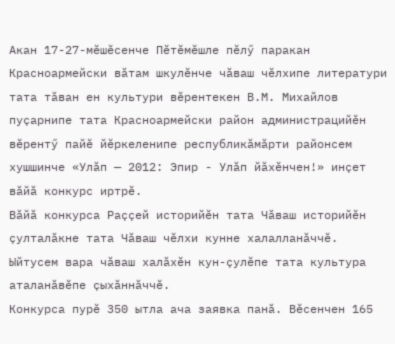Акан 17-27-мӗшӗсенче Пӗтӗмӗшле пӗлӳ паракан Красноармейски вӑтам шкулӗнче чӑваш чӗлхипе литератури тата тӑван ен культури вӗрентекен В.М. Михайлов пуҫарнипе тата Красноармейски район администрацийӗн вӗрентӳ пайӗ йӗркеленипе республикӑмӑрти районсем хушшинче «Улӑп — 2012: Эпир - Улӑп йӑхӗнчен!» инҫет вӑйӑ конкурс иртрӗ.
Вӑйӑ конкурса Раҫҫей историйӗн тата Чӑваш историйӗн ҫулталӑкне тата Чӑваш чӗлхи кунне халалланӑччӗ. Ыйтусем вара чӑваш халӑхӗн кун-ҫулӗпе тата культура аталанӑвӗпе ҫыхӑннӑччӗ.
Конкурса пурӗ 350 ытла ача заявка панӑ. Вӗсенчен 165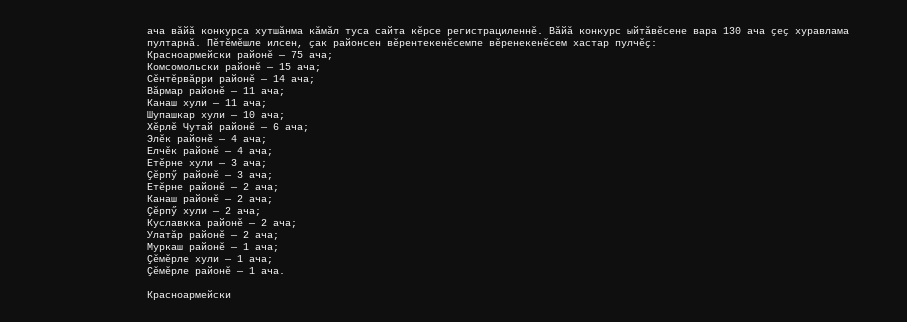ача вӑйӑ конкурса хутшӑнма кӑмӑл туса сайта кӗрсе регистрациленнӗ. Вӑйӑ конкурс ыйтӑвӗсене вара 130 ача ҫеҫ хуравлама пултарнӑ. Пӗтӗмӗшле илсен, ҫак районсен вӗрентекенӗсемпе вӗренекенӗсем хастар пулчӗҫ:
Красноармейски районӗ — 75 ача;
Комсомольски районӗ — 15 ача;
Сӗнтӗрвӑрри районӗ — 14 ача;
Вӑрмар районӗ — 11 ача;
Канаш хули — 11 ача;
Шупашкар хули — 10 ача;
Хӗрлӗ Чутай районӗ — 6 ача;
Элӗк районӗ — 4 ача;
Елчӗк районӗ — 4 ача;
Етӗрне хули — 3 ача;
Ҫӗрпӳ районӗ — 3 ача;
Етӗрне районӗ — 2 ача;
Канаш районӗ — 2 ача;
Ҫӗрпӳ хули — 2 ача;
Куславкка районӗ — 2 ача;
Улатӑр районӗ — 2 ача;
Муркаш районӗ — 1 ача;
Ҫӗмӗрле хули — 1 ача;
Ҫӗмӗрле районӗ — 1 ача.

Красноармейски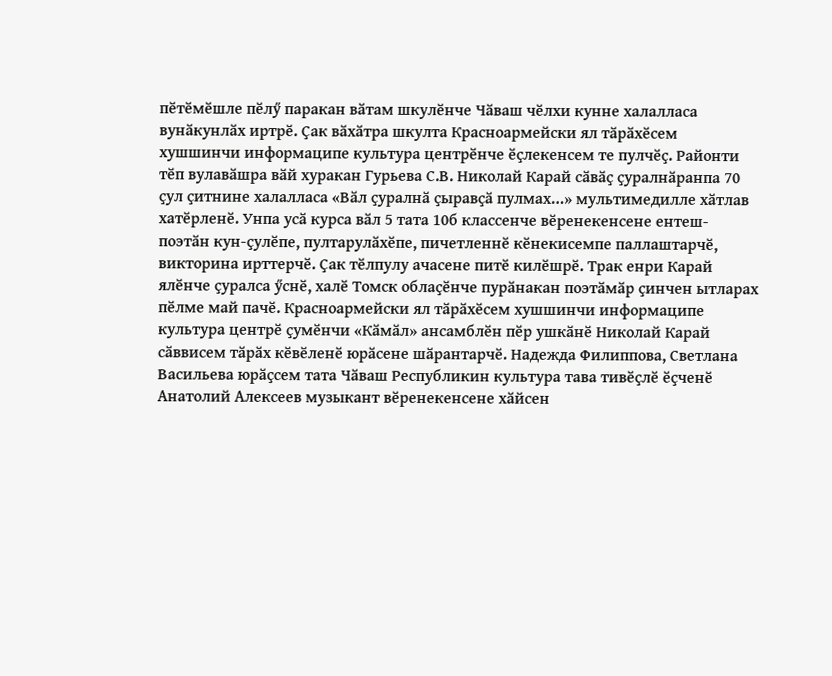пӗтӗмӗшле пӗлӳ паракан вӑтам шкулӗнче Чӑваш чӗлхи кунне халалласа вунӑкунлӑх иртрӗ. Ҫак вӑхӑтра шкулта Красноармейски ял тӑрӑхӗсем хушшинчи информаципе культура центрӗнче ӗҫлекенсем те пулчӗҫ. Районти тӗп вулавӑшра вӑй хуракан Гурьева С.В. Николай Карай сӑвӑҫ ҫуралнӑранпа 70 ҫул ҫитнине халалласа «Вӑл ҫуралнӑ ҫыравҫӑ пулмах…» мультимедилле хӑтлав хатӗрленӗ. Унпа усӑ курса вӑл 5 тата 10б классенче вӗренекенсене ентеш-поэтӑн кун-ҫулӗпе, пултарулӑхӗпе, пичетленнӗ кӗнекисемпе паллаштарчӗ, викторина ирттерчӗ. Ҫак тӗлпулу ачасене питӗ килӗшрӗ. Трак енри Карай ялӗнче ҫуралса ӳснӗ, халӗ Томск облаҫӗнче пурӑнакан поэтӑмӑр ҫинчен ытларах пӗлме май пачӗ. Красноармейски ял тӑрӑхӗсем хушшинчи информаципе культура центрӗ ҫумӗнчи «Кӑмӑл» ансамблӗн пӗр ушкӑнӗ Николай Карай сӑввисем тӑрӑх кӗвӗленӗ юрӑсене шӑрантарчӗ. Надежда Филиппова, Светлана Васильева юрӑҫсем тата Чӑваш Республикин культура тава тивӗҫлӗ ӗҫченӗ Анатолий Алексеев музыкант вӗренекенсене хӑйсен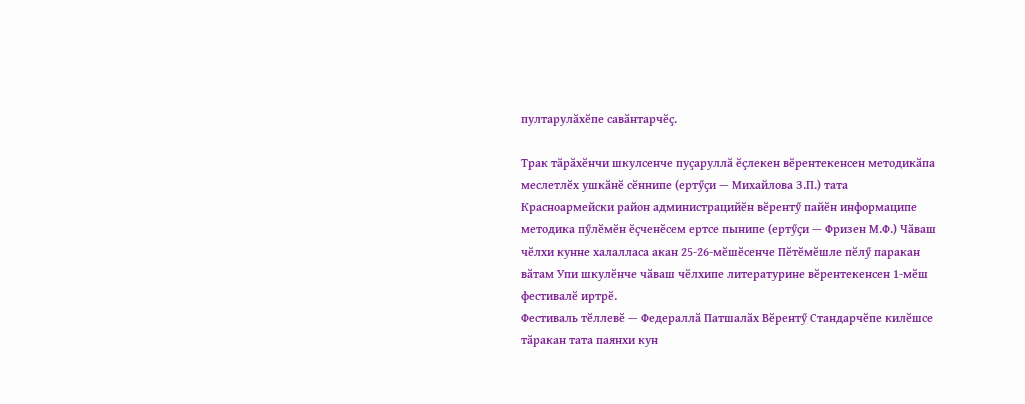пултарулӑхӗпе савӑнтарчӗҫ.

Трак тӑрӑхӗнчи шкулсенче пуҫаруллӑ ӗҫлекен вӗрентекенсен методикӑпа меслетлӗх ушкӑнӗ сӗннипе (ертӳҫи — Михайлова З.П.) тата Красноармейски район администрацийӗн вӗрентӳ пайӗн информаципе методика пӳлӗмӗн ӗҫченӗсем ертсе пынипе (ертӳҫи — Фризен М.Ф.) Чӑваш чӗлхи кунне халалласа акан 25-26-мӗшӗсенче Пӗтӗмӗшле пӗлӳ паракан вӑтам Упи шкулӗнче чӑваш чӗлхипе литературине вӗрентекенсен 1-мӗш фестивалӗ иртрӗ.
Фестиваль тӗллевӗ — Федераллӑ Патшалӑх Вӗрентӳ Стандарчӗпе килӗшсе тӑракан тата паянхи кун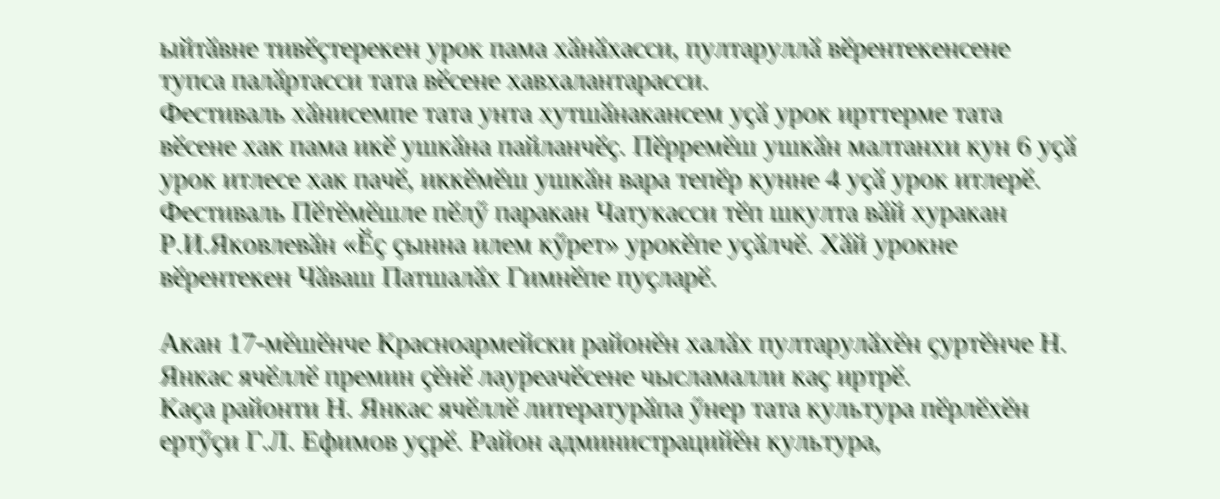ыйтӑвне тивӗҫтерекен урок пама хӑнӑхасси, пултаруллӑ вӗрентекенсене тупса палӑртасси тата вӗсене хавхалантарасси.
Фестиваль хӑнисемпе тата унта хутшӑнакансем уҫӑ урок ирттерме тата вӗсене хак пама икӗ ушкӑна пайланчӗҫ. Пӗрремӗш ушкӑн малтанхи кун 6 уҫӑ урок итлесе хак пачӗ, иккӗмӗш ушкӑн вара тепӗр кунне 4 уҫӑ урок итлерӗ.
Фестиваль Пӗтӗмӗшле пӗлӳ паракан Чатукасси тӗп шкулта вӑй хуракан Р.И.Яковлевӑн «Ӗҫ ҫынна илем кӳрет» урокӗпе уҫӑлчӗ. Хӑй урокне вӗрентекен Чӑваш Патшалӑх Гимнӗпе пуҫларӗ.

Акан 17-мӗшӗнче Красноармейски районӗн халӑх пултарулӑхӗн ҫуртӗнче Н. Янкас ячӗллӗ премин ҫӗнӗ лауреачӗсене чысламалли каҫ иртрӗ.
Каҫа районти Н. Янкас ячӗллӗ литературӑпа ӳнер тата культура пӗрлӗхӗн ертӳҫи Г.Л. Ефимов уҫрӗ. Район администрацийӗн культура,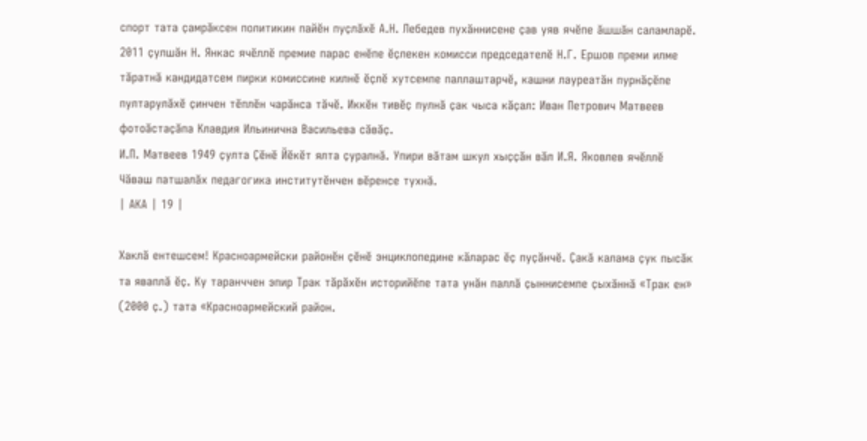спорт тата ҫамрӑксен политикин пайӗн пуҫлӑхӗ А.Н. Лебедев пухӑннисене ҫав уяв ячӗпе ӑшшӑн саламларӗ. 2011 ҫулшӑн Н. Янкас ячӗллӗ премие парас енӗпе ӗҫлекен комисси председателӗ Н.Г. Ершов преми илме тӑратнӑ кандидатсем пирки комиссине килнӗ ӗҫлӗ хутсемпе паллаштарчӗ, кашни лауреатӑн пурнӑҫӗпе пултарулӑхӗ ҫинчен тӗплӗн чарӑнса тӑчӗ. Иккӗн тивӗҫ пулнӑ ҫак чыса кӑҫал: Иван Петрович Матвеев фотоӑстаҫӑпа Клавдия Ильинична Васильева сӑвӑҫ.
И.П. Матвеев 1949 ҫулта Ҫӗнӗ Йӗкӗт ялта ҫуралнӑ. Упири вӑтам шкул хыҫҫӑн вӑл И.Я. Яковлев ячӗллӗ Чӑваш патшалӑх педагогика институтӗнчен вӗренсе тухнӑ.
| АКА | 19 |

Хаклӑ ентешсем! Красноармейски районӗн ҫӗнӗ энциклопедине кӑларас ӗҫ пуҫӑнчӗ. Ҫакӑ калама ҫук пысӑк та яваплӑ ӗҫ. Ку таранччен эпир Трак тӑрӑхӗн историйӗпе тата унӑн паллӑ ҫыннисемпе ҫыхӑннӑ «Трак ен» (2000 ҫ.) тата «Красноармейский район.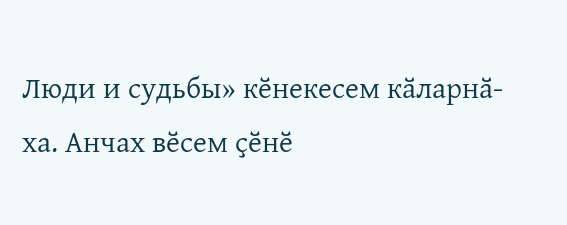Люди и судьбы» кӗнекесем кӑларнӑ-ха. Анчах вӗсем ҫӗнӗ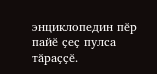энциклопедин пӗр пайӗ ҫеҫ пулса тӑраҫҫӗ.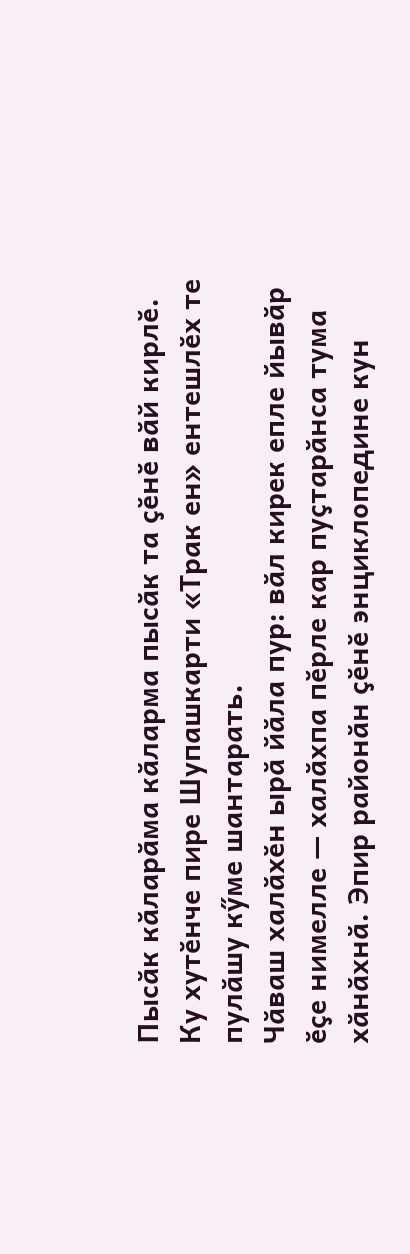Пысӑк кӑларӑма кӑларма пысӑк та ҫӗнӗ вӑй кирлӗ. Ку хутӗнче пире Шупашкарти «Трак ен» ентешлӗх те пулӑшу кӳме шантарать.
Чӑваш халӑхӗн ырӑ йӑла пур: вӑл кирек епле йывӑр ӗҫе нимелле — халӑхпа пӗрле кар пуҫтарӑнса тума хӑнӑхнӑ. Эпир районӑн ҫӗнӗ энциклопедине кун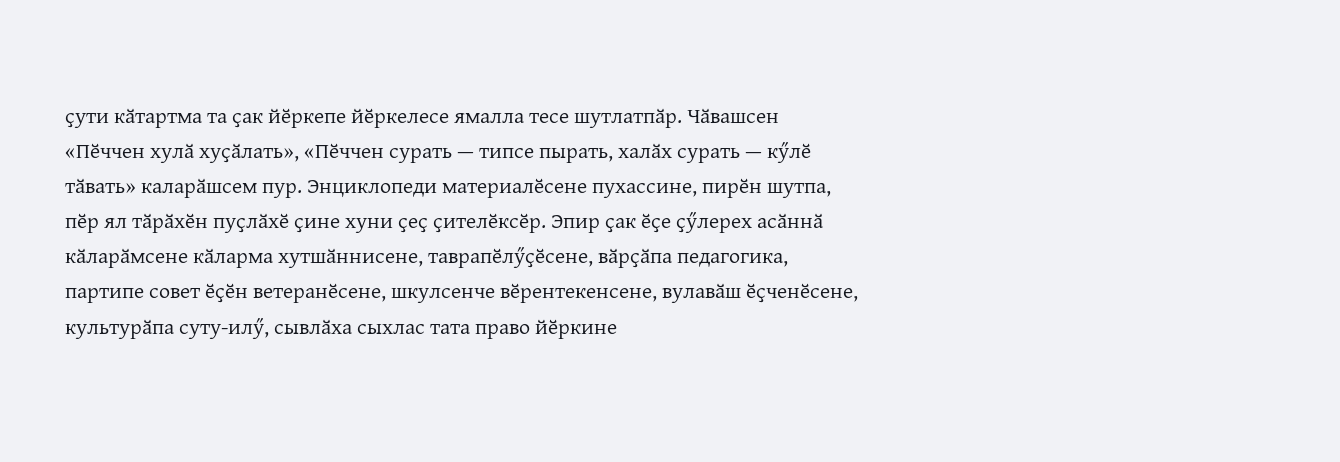ҫути кӑтартма та ҫак йӗркепе йӗркелесе ямалла тесе шутлатпӑр. Чӑвашсен «Пӗччен хулӑ хуҫӑлать», «Пӗччен сурать — типсе пырать, халӑх сурать — кӳлӗ тӑвать» каларӑшсем пур. Энциклопеди материалӗсене пухассине, пирӗн шутпа, пӗр ял тӑрӑхӗн пуҫлӑхӗ ҫине хуни ҫеҫ ҫителӗксӗр. Эпир ҫак ӗҫе ҫӳлерех асӑннӑ кӑларӑмсене кӑларма хутшӑннисене, таврапӗлӳҫӗсене, вӑрҫӑпа педагогика, партипе совет ӗҫӗн ветеранӗсене, шкулсенче вӗрентекенсене, вулавӑш ӗҫченӗсене, культурӑпа суту-илӳ, сывлӑха сыхлас тата право йӗркине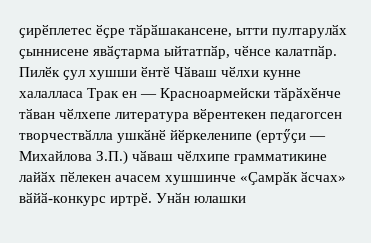ҫирӗплетес ӗҫре тӑрӑшакансене, ытти пултарулӑх ҫыннисене явӑҫтарма ыйтатпӑр, чӗнсе калатпӑр.
Пилӗк ҫул хушши ӗнтӗ Чӑваш чӗлхи кунне халалласа Трак ен — Красноармейски тӑрӑхӗнче тӑван чӗлхепе литература вӗрентекен педагогсен творчествӑлла ушкӑнӗ йӗркеленипе (ертӳҫи — Михайлова З.П.) чӑваш чӗлхипе грамматикине лайӑх пӗлекен ачасем хушшинче «Ҫамрӑк ӑсчах» вӑйӑ-конкурс иртрӗ. Унӑн юлашки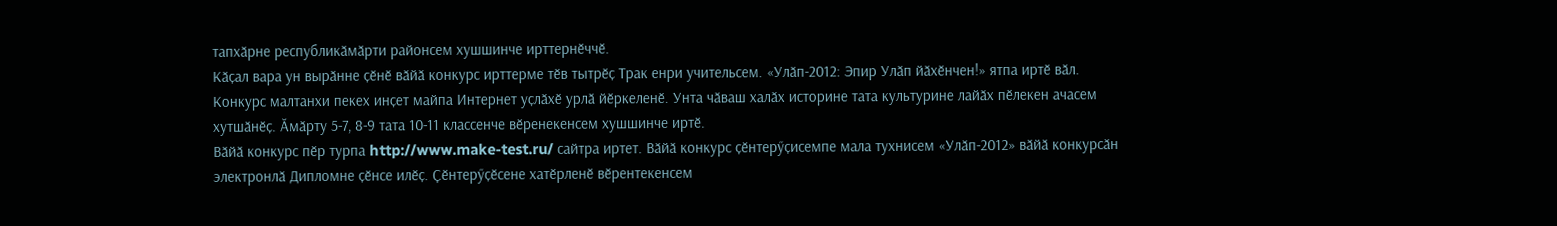тапхӑрне республикӑмӑрти районсем хушшинче ирттернӗччӗ.
Кӑҫал вара ун вырӑнне ҫӗнӗ вӑйӑ конкурс ирттерме тӗв тытрӗҫ Трак енри учительсем. «Улӑп-2012: Эпир Улӑп йӑхӗнчен!» ятпа иртӗ вӑл. Конкурс малтанхи пекех инҫет майпа Интернет уҫлӑхӗ урлӑ йӗркеленӗ. Унта чӑваш халӑх историне тата культурине лайӑх пӗлекен ачасем хутшӑнӗҫ. Ӑмӑрту 5-7, 8-9 тата 10-11 классенче вӗренекенсем хушшинче иртӗ.
Вӑйӑ конкурс пӗр турпа http://www.make-test.ru/ сайтра иртет. Вӑйӑ конкурс ҫӗнтерӳҫисемпе мала тухнисем «Улӑп-2012» вӑйӑ конкурсӑн электронлӑ Дипломне ҫӗнсе илӗҫ. Ҫӗнтерӳҫӗсене хатӗрленӗ вӗрентекенсем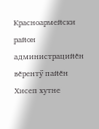Красноармейски район администрацийӗн вӗрентӳ пайӗн Хисеп хутне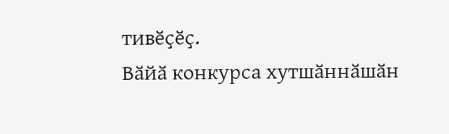тивӗҫӗҫ.
Вӑйӑ конкурса хутшӑннӑшӑн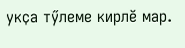укҫа тӳлеме кирлӗ мар.